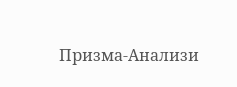Призма-Анализи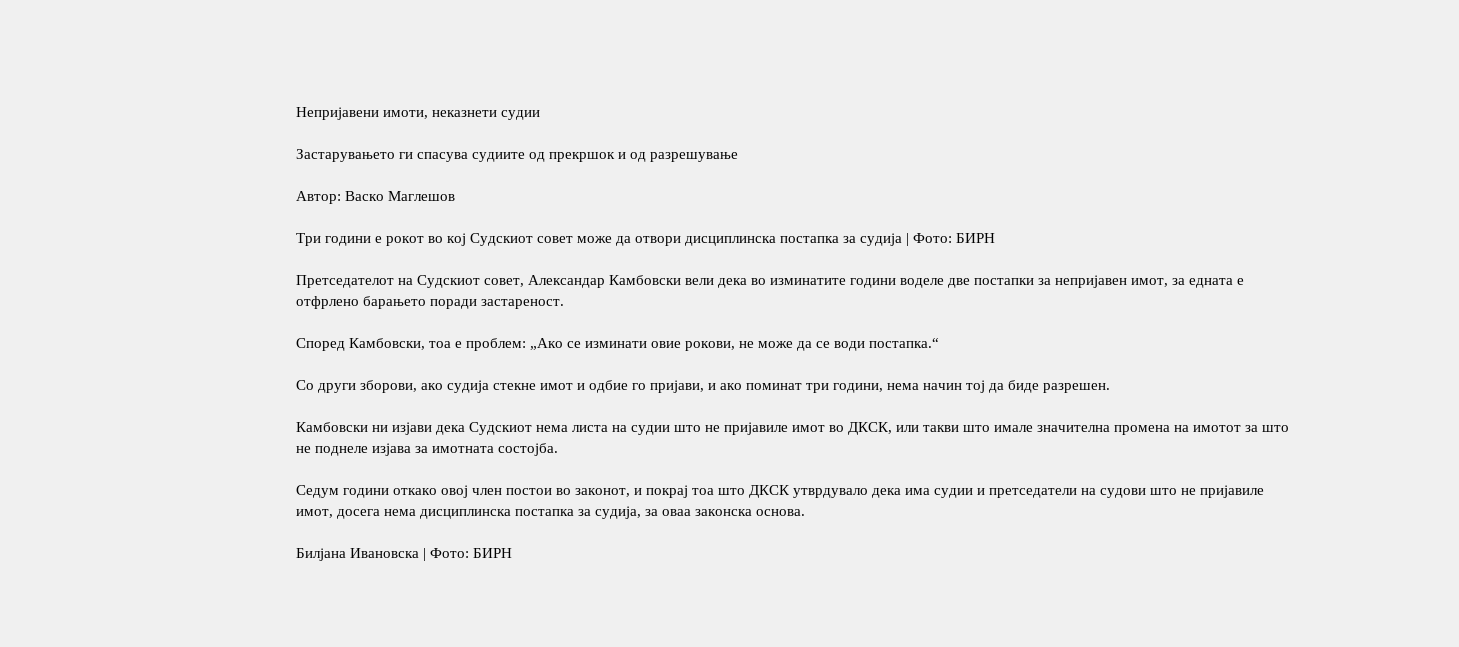Непријавени имоти, неказнети судии

Застарувањето ги спасува судиите од прекршок и од разрешување

Автор: Васко Маглешов

Три години е рокот во кој Судскиот совет може да отвори дисциплинска постапка за судија | Фото: БИРН

Претседателот на Судскиот совет, Александар Камбовски вели дека во изминатите години воделе две постапки за непријавен имот, за едната е отфрлено барањето поради застареност.

Според Камбовски, тоа е проблем: „Ако се изминати овие рокови, не може да се води постапка.“

Со други зборови, ако судија стекне имот и одбие го пријави, и ако поминат три години, нема начин тој да биде разрешен.

Камбовски ни изјави дека Судскиот нема листа на судии што не пријавиле имот во ДКСК, или такви што имале значителна промена на имотот за што не поднеле изјава за имотната состојба.

Седум години откако овој член постои во законот, и покрај тоа што ДКСК утврдувало дека има судии и претседатели на судови што не пријавиле имот, досега нема дисциплинска постапка за судија, за оваа законска основа.

Билјана Ивановска | Фото: БИРН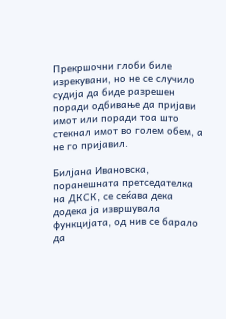Прекршочни глоби биле изрекувани, но не се случило судија да биде разрешен поради одбивање да пријави имот или поради тоа што стекнал имот во голем обем, а не го пријавил.

Билјана Ивановска, поранешната претседателка на ДКСК, се сеќава дека додека ја извршувала функцијата, од нив се барало да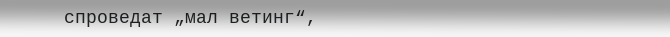спроведат „мал ветинг“,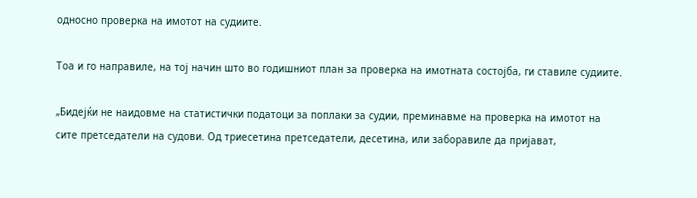односно проверка на имотот на судиите.

Тоа и го направиле, на тој начин што во годишниот план за проверка на имотната состојба, ги ставиле судиите.

„Бидејќи не наидовме на статистички податоци за поплаки за судии, преминавме на проверка на имотот на сите претседатели на судови. Од триесетина претседатели, десетина, или заборавиле да пријават,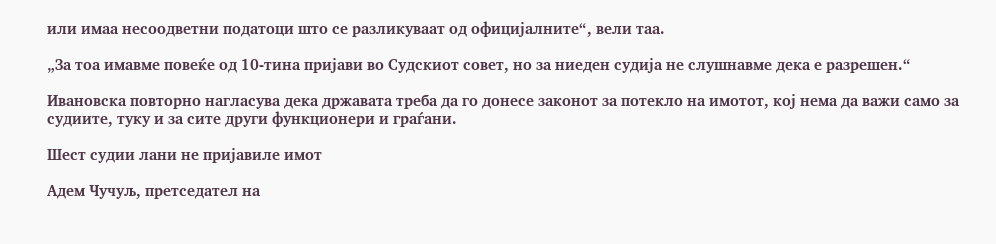или имаа несоодветни податоци што се разликуваат од официјалните“, вели таа.

„За тоа имавме повеќе од 10-тина пријави во Судскиот совет, но за ниеден судија не слушнавме дека е разрешен.“

Ивановска повторно нагласува дека државата треба да го донесе законот за потекло на имотот, кој нема да важи само за судиите, туку и за сите други функционери и граѓани.

Шест судии лани не пријавиле имот

Адем Чучуљ, претседател на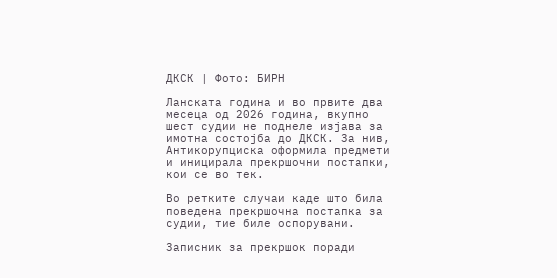ДКСК | Фото: БИРН

Ланската година и во првите два месеца од 2026 година, вкупно шест судии не поднеле изјава за имотна состојба до ДКСК. За нив, Антикорупциска оформила предмети и иницирала прекршочни постапки, кои се во тек.

Во ретките случаи каде што била поведена прекршочна постапка за судии, тие биле оспорувани.

Записник за прекршок поради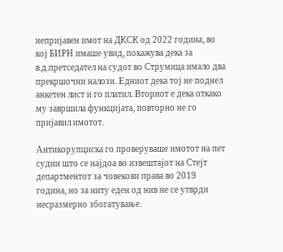непријавен имот на ДКСК од 2022 година, во кој БИРН имаше увид, покажува дека за в.д.претседател на судот во Струмица имало два прекршочни налози. Едниот дека тој не поднел анкетен лист и го платил. Вториот е дека откако му завршила функцијата, повторно не го пријавил имотот.

Антикорупциска го проверуваше имотот на пет судии што се најдоа во извештајот на Стејт департментот за човекови права во 2019 година, но за ниту еден од нив не се утврди несразмерно збогатување.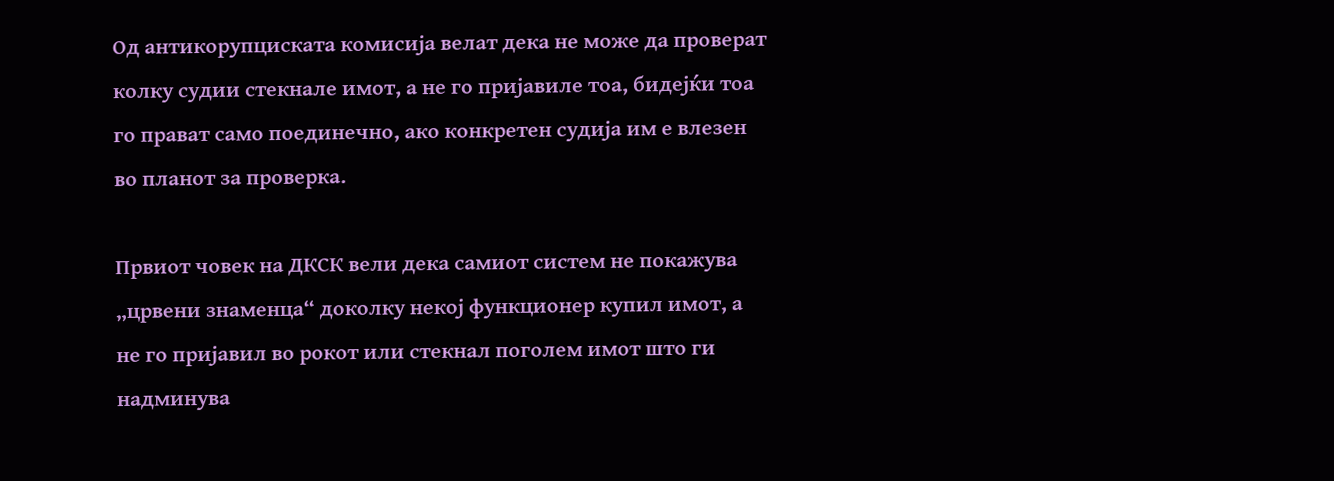Од антикорупциската комисија велат дека не може да проверат колку судии стекнале имот, а не го пријавиле тоа, бидејќи тоа го прават само поединечно, ако конкретен судија им е влезен во планот за проверка.

Првиот човек на ДКСК вели дека самиот систем не покажува „црвени знаменца“ доколку некој функционер купил имот, а не го пријавил во рокот или стекнал поголем имот што ги надминува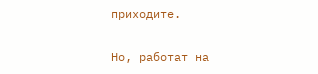приходите.

Но, работат на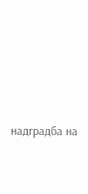надградба на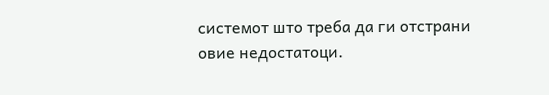системот што треба да ги отстрани овие недостатоци.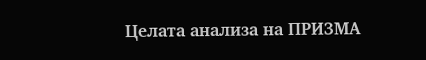Целата анализа на ПРИЗМА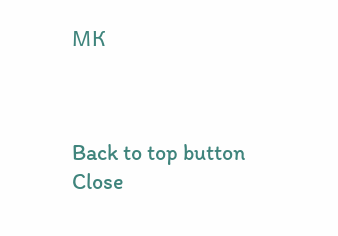МК



Back to top button
Close